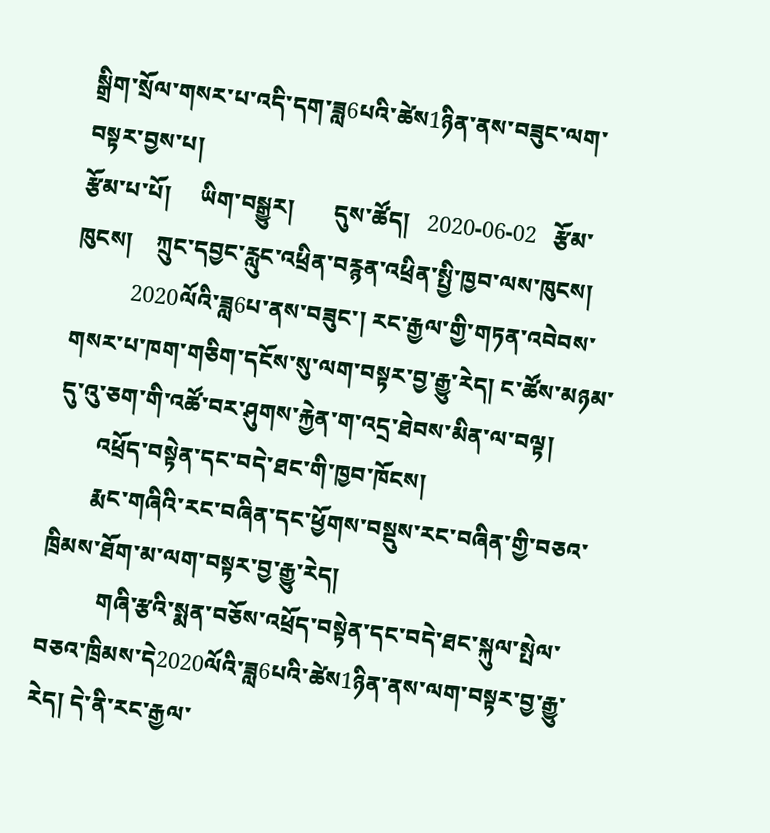སྒྲིག་སྲོལ་གསར་པ་འདི་དག་ཟླ6པའི་ཚེས1ཉིན་ནས་བཟུང་ལག་བསྟར་བྱས་པ།
རྩོམ་པ་པོ།     ཡིག་བསྒྱུར།       དུས་ཚོད།   2020-06-02   རྩོམ་ཁུངས།    ཀྲུང་དབྱང་རླུང་འཕྲིན་བརྙན་འཕྲིན་སྤྱི་ཁྱབ་ལས་ཁུངས།
          2020ལོའི་ཟླ6པ་ནས་བཟུང་། རང་རྒྱལ་གྱི་གཏན་འབེབས་གསར་པ་ཁག་གཅིག་དངོས་སུ་ལག་བསྟར་བྱ་རྒྱུ་རེད། ང་ཚོས་མཉམ་དུ་འུ་ཅག་གི་འཚོ་བར་ཤུགས་རྐྱེན་ག་འདྲ་ཐེབས་མིན་ལ་བལྟ།
       འཕྲོད་བསྟེན་དང་བདེ་ཐང་གི་ཁྱབ་ཁོངས།
       རྨང་གཞིའི་རང་བཞིན་དང་ཕྱོགས་བསྡུས་རང་བཞིན་གྱི་བཅའ་ཁྲིམས་ཐོག་མ་ལག་བསྟར་བྱ་རྒྱུ་རེད།
          གཞི་རྩའི་སྨན་བཅོས་འཕྲོད་བསྟེན་དང་བདེ་ཐང་སྐུལ་སྤེལ་བཅའ་ཁྲིམས་དེ2020ལོའི་ཟླ6པའི་ཚེས1ཉིན་ནས་ལག་བསྟར་བྱ་རྒྱུ་རེད། དེ་ནི་རང་རྒྱལ་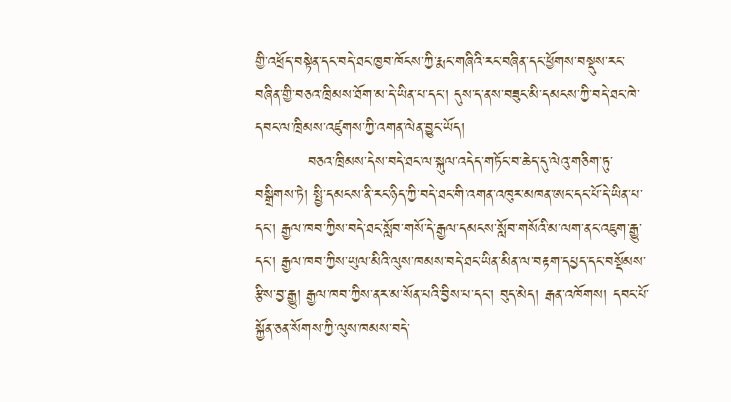གྱི་འཕྲོད་བསྟེན་དང་བདེ་ཐང་ཁྱབ་ཁོངས་ཀྱི་རྨང་གཞིའི་རང་བཞིན་དང་ཕྱོགས་བསྡུས་རང་བཞིན་གྱི་བཅའ་ཁྲིམས་ཐོག་མ་དེ་ཡིན་པ་དང་། དུས་ད་ནས་བཟུང་མི་དམངས་ཀྱི་བདེ་ཐང་ཁེ་དབང་ལ་ཁྲིམས་འཛུགས་ཀྱི་འགན་ལེན་བྱུང་ཡོད།
          བཅའ་ཁྲིམས་དེས་བདེ་ཐང་ལ་སྐུལ་འདེད་གཏོང་བ་ཆེད་དུ་ལེའུ་གཅིག་ཏུ་བསྒྲིགས་ཏེ། སྤྱི་དམངས་ནི་རང་ཉིད་ཀྱི་བདེ་ཐང་གི་འགན་འཁུར་མཁན་ཨང་དང་པོ་དེ་ཡིན་པ་དང་། རྒྱལ་ཁབ་ཀྱིས་བདེ་ཐང་སློབ་གསོ་དེ་རྒྱལ་དམངས་སློབ་གསོའི་མ་ལག་ནང་འཇུག་རྒྱུ་དང་། རྒྱལ་ཁབ་ཀྱིས་ཡུལ་མིའི་ལུས་ཁམས་བདེ་ཐང་ཡིན་མིན་ལ་བརྟག་དཔྱད་དང་བསྡོམས་རྩིས་བྱ་རྒྱུ། རྒྱལ་ཁབ་ཀྱིས་ནར་མ་སོན་པའི་བྱིས་པ་དང་། བུད་མེད། རྒན་འཁོགས། དབང་པོ་སྐྱོན་ཅན་སོགས་ཀྱི་ལུས་ཁམས་བདེ་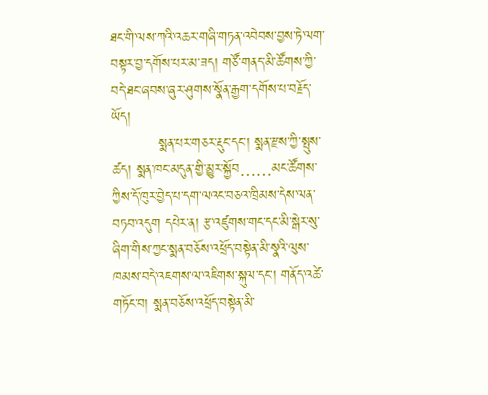ཐང་གི་ལས་ཀའི་འཆར་གཞི་གཏན་འབེབས་བྱས་ཏེ་ལག་བསྟར་བྱ་དགོས་པར་མ་ཟད། གཙོ་གནད་མི་ཚོགས་ཀྱི་བདེ་ཐང་ཞབས་ཞུར་ཤུགས་སྣོན་རྒྱག་དགོས་པ་བརྗོད་ཡོད།
          སྨན་པར་གཅར་རྡུང་དང་། སྨན་རྫས་ཀྱི་སྤུས་ཚད། སྨན་ཁང་མདུན་གྱི་མྱུར་སྐྱོབ……མང་ཚོགས་ཀྱིས་དོ་ཁུར་བྱེད་པ་དག་ལའང་བཅའ་ཁྲིམས་དེས་ལན་བཏབ་འདུག དཔེར་ན། རྩ་འཛུགས་གང་དང་མི་སྒེར་སུ་ཞིག་གིས་ཀྱང་སྨན་བཅོས་འཕྲོད་བསྟེན་མི་སྣའི་ལུས་ཁམས་བདེ་འཇགས་ལ་འཇིགས་སྐུལ་དང་། གནོད་འཚེ་གཏོང་བ། སྨན་བཅོས་འཕྲོད་བསྟེན་མི་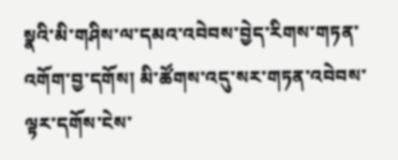སྣའི་མི་གཤིས་ལ་དམའ་འབེབས་བྱེད་རིགས་གཏན་འགོག་བྱ་དགོས། མི་ཚོགས་འདུ་སར་གཏན་འབེབས་ལྟར་དགོས་ངེས་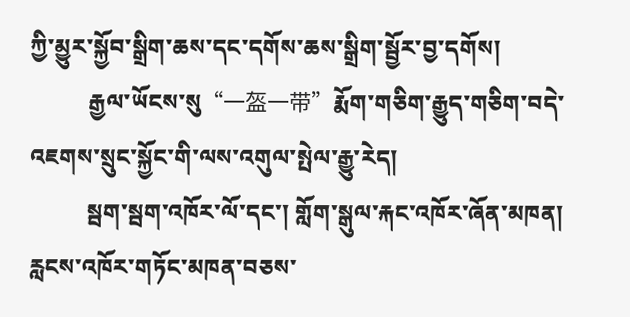ཀྱི་མྱུར་སྐྱོབ་སྒྲིག་ཆས་དང་དགོས་ཆས་སྒྲིག་སྦྱོར་བྱ་དགོས།
          རྒྱལ་ཡོངས་སུ“一盔一带”རྨོག་གཅིག་རྒྱུད་གཅིག་བདེ་འཇགས་སྲུང་སྐྱོང་གི་ལས་འགུལ་སྤེལ་རྒྱུ་རེད།
          སྦག་སྦག་འཁོར་ལོ་དང་། གློག་སྒུལ་རྐང་འཁོར་ཞོན་མཁན། རླངས་འཁོར་གཏོང་མཁན་བཅས་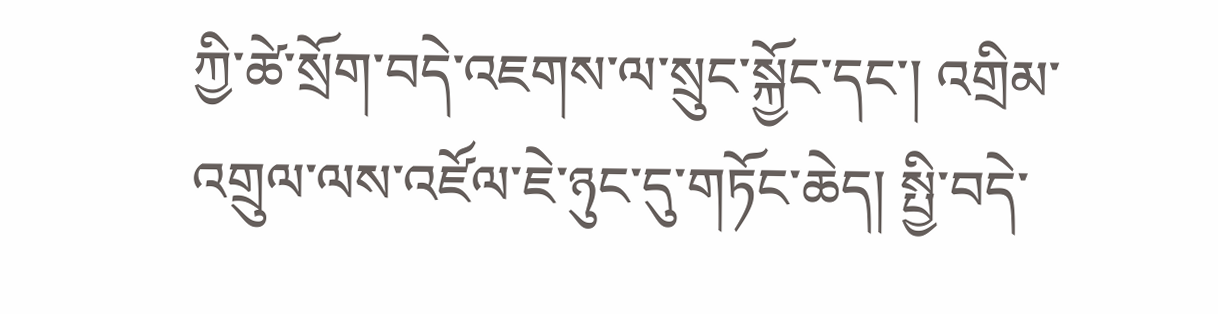ཀྱི་ཚེ་སྲོག་བདེ་འཇགས་ལ་སྲུང་སྐྱོང་དང་། འགྲིམ་འགྲུལ་ལས་འཛོལ་ཇེ་ཉུང་དུ་གཏོང་ཆེད། སྤྱི་བདེ་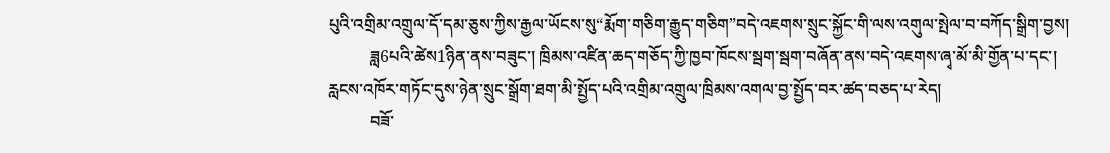པུའི་འགྲིམ་འགྲུལ་དོ་དམ་ཅུས་ཀྱིས་རྒྱལ་ཡོངས་སུ“རྨོག་གཅིག་རྒྱུད་གཅིག”བདེ་འཇགས་སྲུང་སྐྱོང་གི་ལས་འགུལ་སྤེལ་བ་བཀོད་སྒྲིག་བྱས།
          ཟླ6པའི་ཚེས1ཉིན་ནས་བཟུང་། ཁྲིམས་འཛིན་ཆད་གཅོད་ཀྱི་ཁྱབ་ཁོངས་སྦག་སྦག་བཞོན་ནས་བདེ་འཇགས་ཞྭ་མོ་མི་གྱོན་པ་དང་། རླངས་འཁོར་གཏོང་དུས་ཉེན་སྲུང་སྒྲོག་ཐག་མི་སྤྱོད་པའི་འགྲིམ་འགྲུལ་ཁྲིམས་འགལ་བྱ་སྤྱོད་བར་ཚད་བཅད་པ་རེད།
          བཟོ་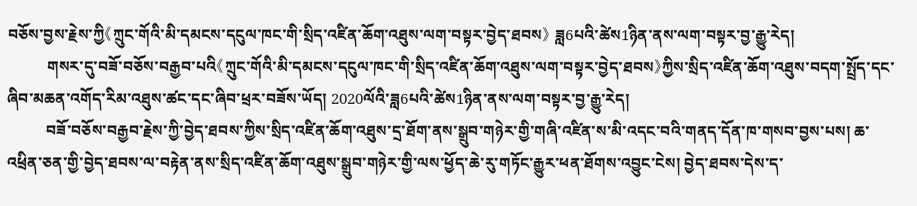བཅོས་བྱས་རྗེས་ཀྱི《ཀྲུང་གོའི་མི་དམངས་དངུལ་ཁང་གི་སྲིད་འཛིན་ཆོག་འཐུས་ལག་བསྟར་བྱེད་ཐབས》 ཟླ6པའི་ཚེས1ཉིན་ནས་ལག་བསྟར་བྱ་རྒྱུ་རེད།
          གསར་དུ་བཟོ་བཅོས་བརྒྱབ་པའི《ཀྲུང་གོའི་མི་དམངས་དངུལ་ཁང་གི་སྲིད་འཛིན་ཆོག་འཐུས་ལག་བསྟར་བྱེད་ཐབས》ཀྱིས་སྲིད་འཛིན་ཆོག་འཐུས་བདག་སྤྲོད་དང་ཞིབ་མཆན་འགོད་རིམ་འཐུས་ཚང་དང་ཞིབ་ཕྲར་བཟོས་ཡོད། 2020ལོའི་ཟླ6པའི་ཚེས1ཉིན་ནས་ལག་བསྟར་བྱ་རྒྱུ་རེད།
          བཟོ་བཅོས་བརྒྱབ་རྗེས་ཀྱི་བྱེད་ཐབས་ཀྱིས་སྲིད་འཛིན་ཆོག་འཐུས་དྲ་ཐོག་ནས་སྒྲུབ་གཉེར་གྱི་གཞི་འཛིན་ས་མི་འདང་བའི་གནད་དོན་ཁ་གསབ་བྱས་པས། ཆ་འཕྲིན་ཅན་གྱི་བྱེད་ཐབས་ལ་བརྟེན་ནས་སྲིད་འཛིན་ཆོག་འཐུས་སྒྲུབ་གཉེར་གྱི་ལས་ཕྱོད་ཆེ་རུ་གཏོང་རྒྱུར་ཕན་ཐོགས་འབྱུང་ངེས། བྱེད་ཐབས་དེས་ད་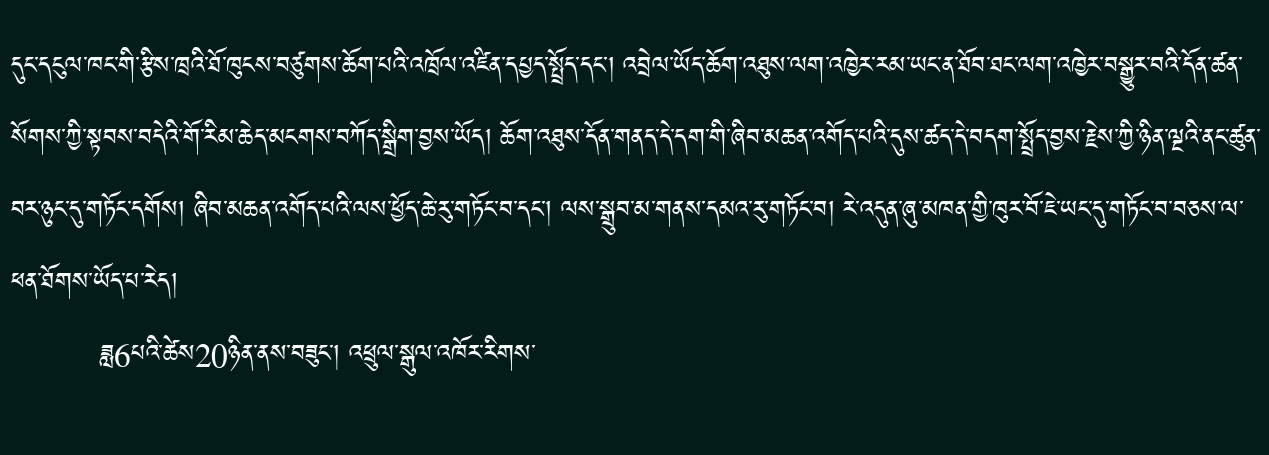དུང་དངུལ་ཁང་གི་རྩིས་ཁྲའི་ཐོ་ཁུངས་བཙུགས་ཆོག་པའི་འཁྲོལ་འཛིན་དཔྱད་སྤྲོད་དང་། འབྲེལ་ཡོད་ཆོག་འཐུས་ལག་འཁྱེར་རམ་ཡང་ན་ཐོབ་ཐང་ལག་འཁྱེར་བསྒྱུར་བའི་དོན་ཚན་སོགས་ཀྱི་སྟབས་བདེའི་གོ་རིམ་ཆེད་མངགས་བཀོད་སྒྲིག་བྱས་ཡོད། ཆོག་འཐུས་དོན་གནད་དེ་དག་གི་ཞིབ་མཆན་འགོད་པའི་དུས་ཚད་དེ་བདག་སྤྲོད་བྱས་རྗེས་ཀྱི་ཉིན་ལྔའི་ནང་ཚུན་བར་ཉུང་དུ་གཏོང་དགོས། ཞིབ་མཆན་འགོད་པའི་ལས་ཕྱོད་ཆེ་རུ་གཏོང་བ་དང་། ལས་སྒྲུབ་མ་གནས་དམའ་རུ་གཏོང་བ། རེ་འདུན་ཞུ་མཁན་གྱི་ཁུར་བོ་ཇེ་ཡང་དུ་གཏོང་བ་བཅས་ལ་ཕན་ཐོགས་ཡོད་པ་རེད།
          ཟླ6པའི་ཚེས20ཉིན་ནས་བཟུང་། འཕྲུལ་སྒུལ་འཁོར་རིགས་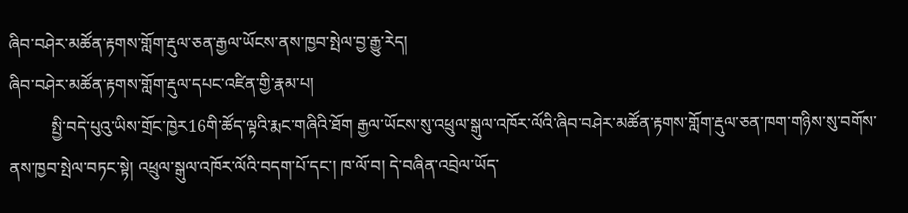ཞིབ་བཤེར་མཚོན་རྟགས་གློག་རྡུལ་ཅན་རྒྱལ་ཡོངས་ནས་ཁྱབ་སྤེལ་བྱ་རྒྱུ་རེད།
ཞིབ་བཤེར་མཚོན་རྟགས་གློག་རྡུལ་དཔང་འཛིན་གྱི་རྣམ་པ།
          སྤྱི་བདེ་པུའུ་ཡིས་གྲོང་ཁྱེར16གི་ཚོད་ལྟའི་རྨང་གཞིའི་ཐོག རྒྱལ་ཡོངས་སུ་འཕྲུལ་སྒུལ་འཁོར་ལོའི་ཞིབ་བཤེར་མཚོན་རྟགས་གློག་རྡུལ་ཅན་ཁག་གཉིས་སུ་བགོས་ནས་ཁྱབ་སྤེལ་བཏང་སྟེ། འཕྲུལ་སྒུལ་འཁོར་ལོའི་བདག་པོ་དང་། ཁ་ལོ་བ། དེ་བཞིན་འབྲེལ་ཡོད་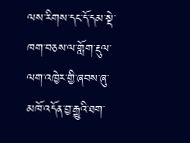ལས་རིགས་དང་དོ་དམ་སྡེ་ཁག་བཅས་ལ་གློག་རྡུལ་ལག་འཁྱེར་གྱི་ཞབས་ཞུ་མཁོ་འདོན་བྱ་རྒྱུའི་ཐག་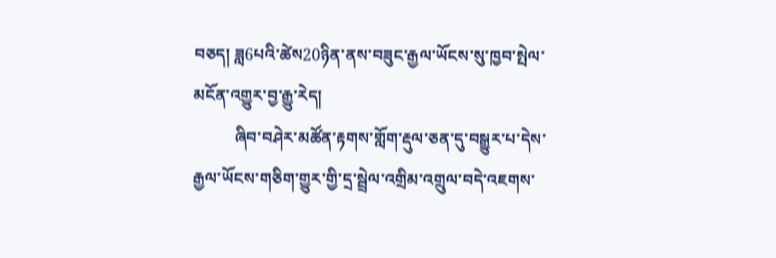བཅད། ཟླ6པའི་ཚེས20ཉིན་ནས་བཟུང་རྒྱལ་ཡོངས་སུ་ཁྱབ་སྤེལ་མངོན་འགྱུར་བྱ་རྒྱུ་རེད།
          ཞིབ་བཤེར་མཚོན་རྟགས་གློག་རྡུལ་ཅན་དུ་བསྒྱུར་པ་དེས་རྒྱལ་ཡོངས་གཅིག་གྱུར་གྱི་དྲ་སྦྲེལ་འགྲིམ་འགྲུལ་བདེ་འཇགས་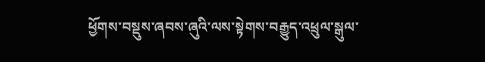ཕྱོགས་བསྡུས་ཞབས་ཞུའི་ལས་སྟེགས་བརྒྱུད་འཕྲུལ་སྒུལ་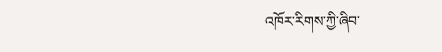འཁོར་རིགས་ཀྱི་ཞིབ་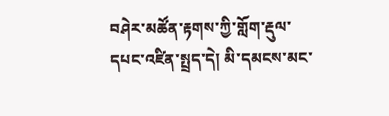བཤེར་མཚོན་རྟགས་ཀྱི་གློག་རྡུལ་དཔང་འཛིན་སྤྲད་དེ། མི་དམངས་མང་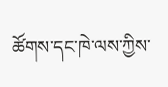ཚོགས་དང་ཁེ་ལས་ཀྱིས་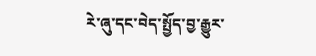རེ་ཞུ་དང་བེད་སྤྱོད་བྱ་རྒྱུར་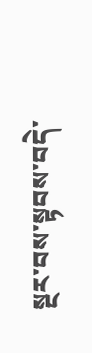སྔར་བས་སྟབས་བདེ་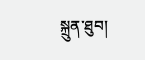སྐྲུན་ཐུབ།